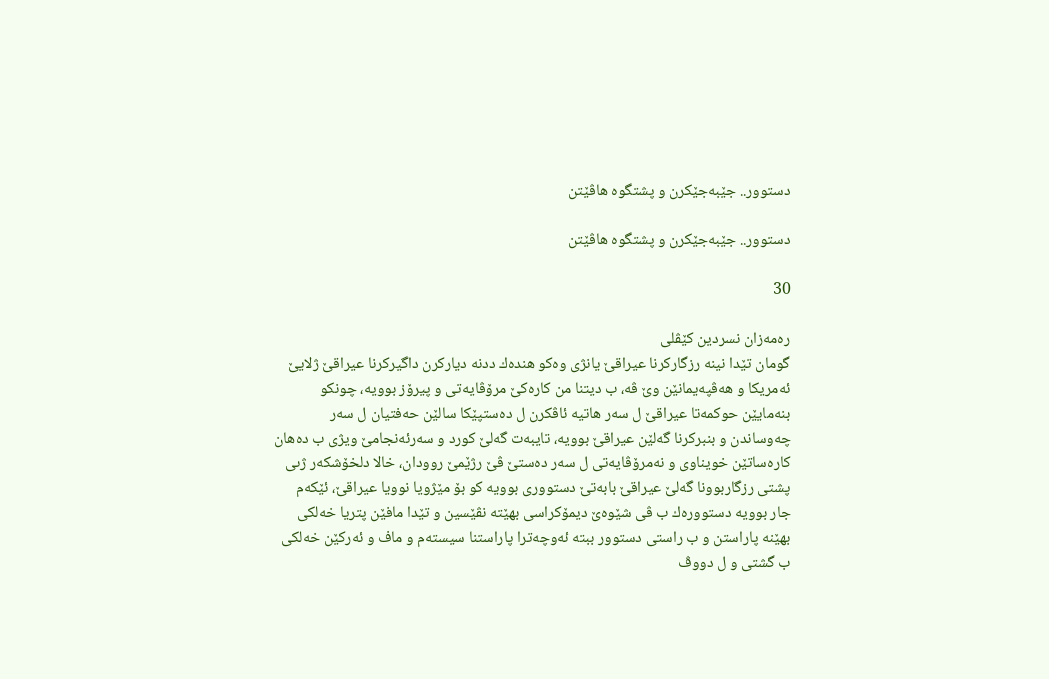دستوور.. جێبه‌جێكرن و پشتگوه هاڤێتن

دستوور.. جێبه‌جێكرن و پشتگوه هاڤێتن

30

ره‌مه‌زان نسردین كێڤلى
گومان تێدا نینه‌ رزگاركرنا عیراقێ یانژى وه‌كو هنده‌ك ددنه‌ دیاركرن داگیركرنا عیراقێ ژلایێ ئه‌مریكا و هه‌ڤپه‌یمانێن وێ ڤه‌، ب دیتنا من كاره‌كێ مرۆڤایه‌تى و پیرۆز بوویه‌، چونكو بنه‌مایێن حوكمه‌تا عیراقێ ل سه‌ر هاتیه‌ ئاڤكرن ل ده‌ستپێكا سالێن حه‌فتیان ل سه‌ر چه‌وساندن و بنبركرنا گه‌لێن عیراقێ بوویه‌، تایبه‌ت گه‌لێ كورد و سه‌رئه‌نجامێ ویژى ب ده‌هان كاره‌ساتێن خویناوى و نه‌مرۆڤایه‌تى ل سه‌ر ده‌ستێ ڤێ رژێمێ روودان، خالا دلخۆشكه‌ر ژىى پشتى رزگاربوونا گه‌لێ عیراقێ بابه‌تێ دستوورى بوویه‌ كو بۆ مێژویا نوویا عیراقێ، ئێكه‌م جار بوویه‌ دستووره‌ك ب ڤی شێوه‌ێ دیمۆكراسى بهێته‌ نڤێسین و تێدا مافێن پتریا خه‌لكى بهێنه‌ پاراستن و ب راستى دستوور ببته‌ ئه‌وچه‌ترا پاراستنا سیسته‌م و ماف و ئه‌ركێن خه‌لكى ب گشتى و ل دووڤ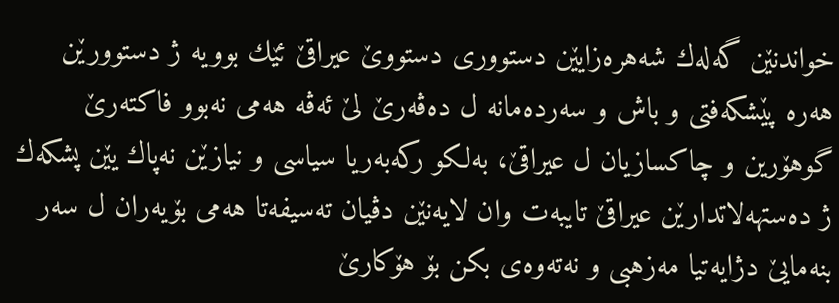خواندنێن گه‌له‌ك شه‌هره‌زایێن دستوورى دستووێ عیراقێ ئێك بوویه‌ ژ دستوورێن هه‌ره‌ پێشكه‌فتى و باش و سه‌رده‌مانه‌ ل ده‌ڤه‌رێ لێ ئه‌ڤه‌ هه‌مى نه‌بوو فاكته‌رێ گوهۆرین و چاكسازیان ل عیراقێ، به‌لكو ركه‌به‌ریا سیاسى و نیازێن نه‌پاك یێن پشكه‌ك ژ ده‌ستهه‌لاتدارێن عیراقێ تایبه‌ت وان لایه‌نێن دڤیان ته‌سیفه‌تا هه‌مى بۆیه‌ران ل سه‌ر بنه‌مایێ دژایه‌تیا مه‌زهبى و نه‌ته‌وه‌ى بكن بۆ هۆكارێ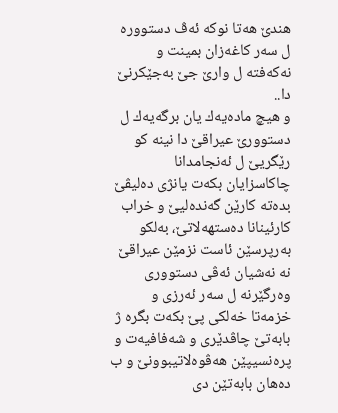هندێ هه‌تا نوكه‌ ئه‌ڤ دستووره‌ ل سه‌ر كاغه‌زان بمینت و نه‌كه‌فته‌ ل وارێ جێ به‌جێكرنێ دا..
و هیچ ماده‌یه‌ك یان برگه‌یه‌ك ل دستوورێ عیراقێ دا نینه‌ كو رێگریێ ل ئه‌نجامدانا چاكاسزایان بكه‌ت یانژى ده‌لیڤێ بده‌ته‌ كارێن گه‌نده‌لیێ و خراب كارئینانا ده‌ستهه‌لاتێ، به‌لكو به‌رپرسێن ئاست نزمێن عیراقێ نه‌ نه‌شیان ئه‌ڤى دستوورى وه‌رگێرنه‌ ل سه‌ر ئه‌رزى و خزمه‌تا خه‌لكى پێ بكه‌ت بگره‌ ژ بابه‌تێ چاڤدێرى و شه‌فافیه‌ت و پره‌نسیپێن هه‌ڤوه‌لاتیبوونێ و ب ده‌هان بابه‌تێن دى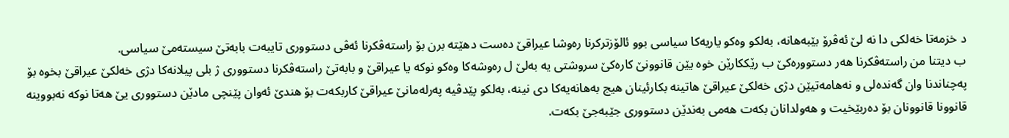د خزمه‌تا خه‌لكى دا نه‌ لێ ئه‌ڤرۆ بێبه‌هانه‌، به‌لكو وه‌كو یاریه‌كا سیاسى بوو ئالۆزتركرنا ره‌وشا عیراقێ ده‌ست دهێته‌ برن بۆ راسته‌ڤكرنا ئه‌ڤى دستوورى تایبه‌ت بابه‌تێ سیسته‌مێ سیاسى.
ب دیتنا من راسته‌ڤكرنا هه‌ر دستووره‌كێ ب رێككارێن خوه‌ یێن قانوونێ كاره‌كێ سروشتى یه‌ به‌لێ ل ره‌وشه‌كا وه‌كو نوكه‌ یا عیراقێ و بابه‌تێ راسته‌ڤكرنا دستوورى ژ بلى پیلانه‌كا دژى خه‌لكێ عیراقێ بخوه‌ بۆ په‌چناندنا وان گه‌نده‌لى و نه‌هامه‌تیێن دژى خه‌لكێ عیراقێ هاتینه‌ بكارئینان هیج به‌هانه‌یه‌كا دى نینه‌، به‌لكو پێدڤیه‌ په‌رله‌مانێ عیراقێ كاربكه‌ت بۆ هندێ ئه‌وان پێنچى مادێن دستوورى یێ هه‌تا نوكه‌ نه‌بووینه‌ قانوونا قانوونان بۆ ده‌ربێخیت و هه‌ولدانان بكه‌ت هه‌مى به‌ندێن دستوورى جێبه‌جێ بكه‌ت.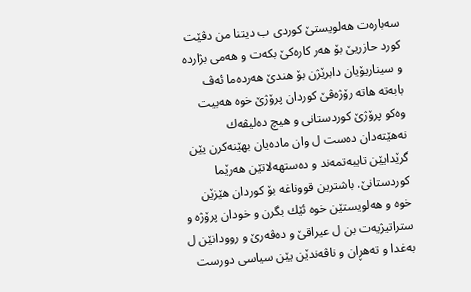سه‌باره‌ت هه‌لویستێ كوردى ب دیتنا من دڤێت كورد حازریێ بۆ هه‌ر كاره‌كێ بكه‌ت و هه‌مى بژارده‌ و سیناریۆیان دابرێژن بۆ هندێ هه‌رده‌ما ئه‌ڤ بابه‌ته‌ هاته‌ رۆژه‌ڤێ كوردان پرۆژێ خوه‌ هه‌بیت وه‌كو پرۆژێ كوردستانى و هیچ ده‌لیڤه‌ك نه‌هێته‌دان ده‌ست ل وان ماده‌یان بهێنه‌كرن یێن گرێدایێن تایبه‌تمه‌ند و ده‌ستهه‌لاتێن هه‌رێما كوردستانێ. باشترین قووناغه‌ بۆ كوردان هێزێن خوه‌ و هه‌لویستێن خوه‌ ئێك بگرن و خودان پرۆژه‌ و ستراتیژیه‌ت بن ل عیراقێ و ده‌ڤه‌رێ و روودانێن ل به‌غدا و ته‌هڕان و ناڤه‌ندێن یێن سیاسى دورست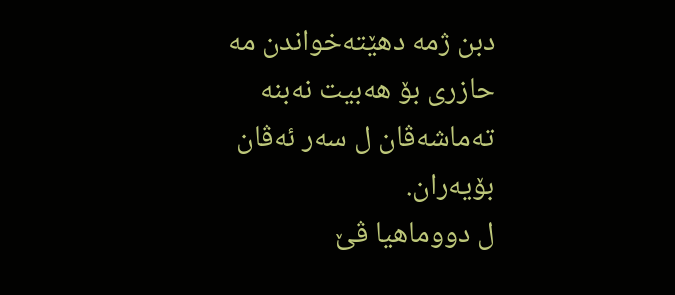دبن ژمه‌ دهێته‌خواندن مه‌ حازرى بۆ هه‌بیت نه‌بنه‌ ته‌ماشه‌ڤان ل سه‌ر ئه‌ڤان بۆیه‌ران.
ل دووماهیا ڤێ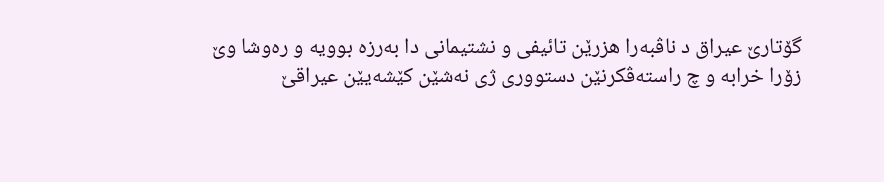گۆتارێ عیراق د ناڤبه‌را هزرێن تائیفى و نشتیمانى دا به‌رزه‌ بوویه‌ و ره‌وشا وێ زۆرا خرابه‌ و چ راسته‌ڤكرنێن دستوورى ژى نه‌شێن كێشه‌یێن عیراقێ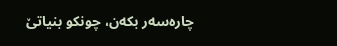چاره‌سه‌ر بكه‌ن، چونكو بنیاتێ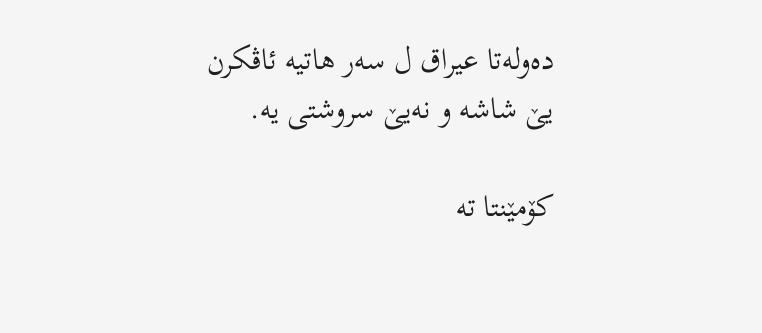ده‌وله‌تا عیراق ل سه‌ر هاتیه‌ ئاڤكرن یێ شاشه‌ و نه‌یێ سروشتى یه‌.

کۆمێنتا تە